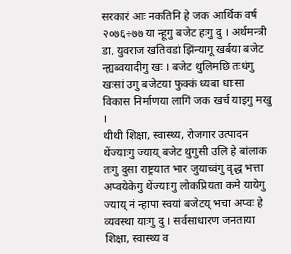सरकारं आः नकतिनि हे जक आर्थिक वर्ष २०७६÷७७ या न्हूगु बजेट हःगु दु । अर्थमन्त्री डा. युवराज खतिवडां झिंन्यागू खर्बया बजेट न्ह्यब्वयादीगु खः । बजेट थुलिमछि तःधंगु खःसां उगु बजेटया फुक्कं ध्यबा धाःसा विकास निर्माणया लागिं जक खर्च याइगु मखु ।
थीथी शिक्षा, स्वास्थ्य, रोजगार उत्पादन थेंज्याःगु ज्याय् बजेट थुगुसी उलि हे बांलाक तःगु दुसा राष्ट्रयात भार जुयाच्वंगु वृद्ध भत्ता अप्वयेकेगु थेंज्याःगु लोकप्रियता कमे यायेगु ज्याय् नं न्हापा स्वयां बजेटय् भचा अप्वः हे व्यवस्था याःगु दु । सर्वसाधारण जनताया शिक्षा, स्वास्थ्य व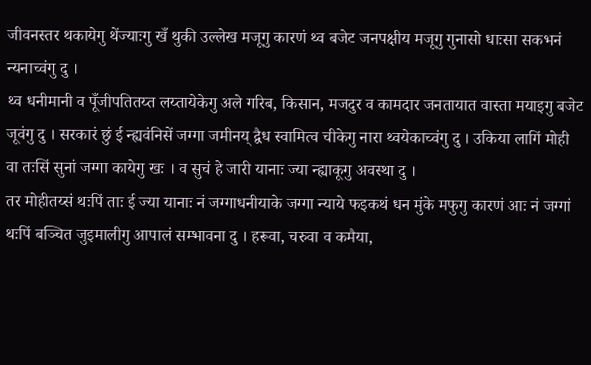जीवनस्तर थकायेगु थेंज्याःगु खँ थुकी उल्लेख मजूगु कारणं थ्व बजेट जनपक्षीय मजूगु गुनासो धाःसा सकभनं न्यनाच्वंगु दु ।
थ्व धनीमानी व पूँजीपतितय्त लय्तायेकेगु अले गरिब, किसान, मजदुर व कामदार जनतायात वास्ता मयाइगु बजेट जूवंगु दु । सरकारं छुं ई न्ह्यवंनिसें जग्गा जमीनय् द्वैध स्वामित्व चीकेगु नारा थ्वयेकाच्वंगु दु । उकिया लागिं मोही वा तःसिं सुनां जग्गा कायेगु खः । व सुचं हे जारी यानाः ज्या न्ह्याकूगु अवस्था दु ।
तर मोहीतय्सं थःपिं ताः ई ज्या यानाः नं जग्गाधनीयाके जग्गा न्याये फइकथं धन मुंके मफुगु कारणं आः नं जग्गां थःपिं बञ्चित जुइमालीगु आपालं सम्भावना दु । हरूवा, चरुवा व कमैया,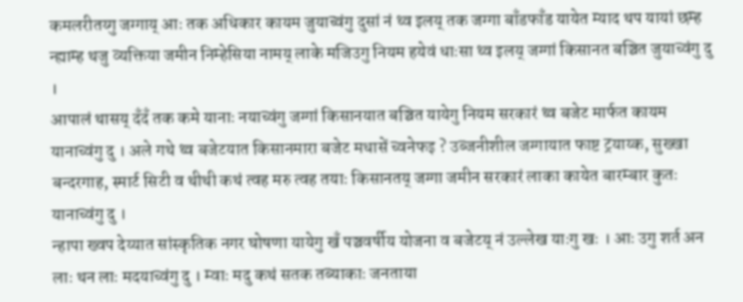कमलरीतय्गु जग्गाय् आः तक अधिकार कायम जुयाच्वंगु दुसां नं थ्व इलय् तक जग्गा बाँडफाँड यायेत म्याद थप यायां छम्ह न्ह्याम्ह थजु व्यक्तिया जमीन निम्हेसिया नामय् लाके मजिउगु नियम हयेवं धाःसा थ्व इलय् जग्गां किसानत बञ्चित जुयाच्वंगु दु ।
आपालं थासय् दँदँ तक कमे यानाः नयाच्वंगु जग्गां किसानयात बञ्चित यायेगु नियम सरकारं थ्व बजेट मार्फत कायम यानाच्वंगु दु । अले गथे थ्व बजेटयात किसानमारा बजेट मधासें च्वनेफइ ? उब्जनीशील जग्गायात फाष्ट ट्रयाय्क, सुख्खा बन्दरगाह, स्मार्ट सिटी व थीथी कथं त्वह मरु त्वह तयाः किसानतय् जग्गा जमीन सरकारं लाका कायेत बारम्बार कुतः यानाच्वंगु दु ।
न्हापा ख्वप देय्यात सांस्कृतिक नगर घोषणा यायेगु खँ पञ्चवर्षीय योजना व बजेटय् नं उल्लेख याःगु खः । आः उगु शर्त अन लाः थन लाः मदयाच्वंगु दु । म्वाः मदु कथं सतक तब्याकाः जनताया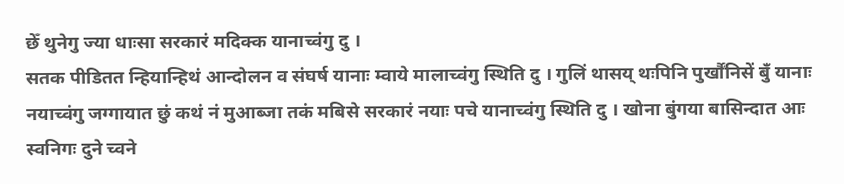छेँ थुनेगु ज्या धाःसा सरकारं मदिक्क यानाच्वंगु दु ।
सतक पीडितत न्हियान्हिथं आन्दोलन व संघर्ष यानाः म्वाये मालाच्वंगु स्थिति दु । गुलिं थासय् थःपिनि पुर्खौंनिसें बुँ यानाः नयाच्वंगु जग्गायात छुं कथं नं मुआब्जा तकं मबिसे सरकारं नयाः पचे यानाच्वंगु स्थिति दु । खोना बुंगया बासिन्दात आः स्वनिगः दुने च्वने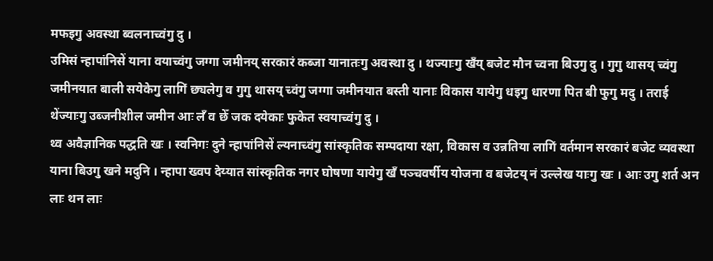मफइगु अवस्था ब्वलनाच्वंगु दु ।
उमिसं न्हापांनिसें याना वयाच्वंगु जग्गा जमीनय् सरकारं कब्जा यानातःगु अवस्था दु । थज्याःगु खँय् बजेट मौन च्वना बिउगु दु । गुगु थासय् च्वंगु जमीनयात बाली सयेकेगु लागिं छ्यलेगु व गुगु थासय् च्वंगु जग्गा जमीनयात बस्ती यानाः विकास यायेगु धइगु धारणा पित बी फुगु मदु । तराई थेंज्याःगु उब्जनीशील जमीन आः लँ व छेँ जक दयेकाः फुकेत स्वयाच्वंगु दु ।
थ्व अवैज्ञानिक पद्धति खः । स्वनिगः दुने न्हापांनिसें ल्यनाच्वंगु सांस्कृतिक सम्पदाया रक्षा, विकास व उन्नतिया लागिं वर्तमान सरकारं बजेट व्यवस्था याना बिउगु खने मदुनि । न्हापा ख्वप देय्यात सांस्कृतिक नगर घोषणा यायेगु खँ पञ्चवर्षीय योजना व बजेटय् नं उल्लेख याःगु खः । आः उगु शर्त अन लाः थन लाः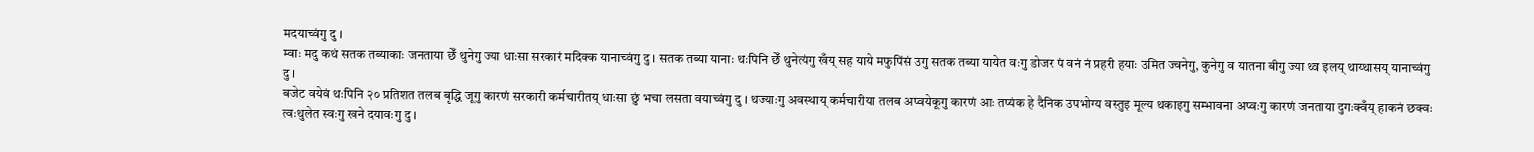मदयाच्वंगु दु ।
म्वाः मदु कथं सतक तब्याकाः जनताया छेँ थुनेगु ज्या धाःसा सरकारं मदिक्क यानाच्वंगु दु । सतक तब्या यानाः थःपिनि छेँ थुनेत्यंगु खँय् सह याये मफुपिंसं उगु सतक तब्या यायेत वःगु डोजर पं वनं नं प्रहरी हयाः उमित ज्वनेगु, कुनेगु व यातना बीगु ज्या थ्व इलय् थाय्थासय् यानाच्वंगु दु ।
बजेट वयेवं थःपिनि २० प्रतिशत तलब बृद्धि जूगु कारणं सरकारी कर्मचारीतय् धाःसा छुं भचा लसता वयाच्वंगु दु । थज्याःगु अवस्थाय् कर्मचारीया तलब अप्वयेकूगु कारणं आः तप्यंक हे दैनिक उपभोग्य वस्तुइ मूल्य थकाइगु सम्भावना अप्वःगु कारणं जनताया दुगःक्वँय् हाकनं छक्वः त्वःथुलेत स्वःगु खने दयावःगु दु ।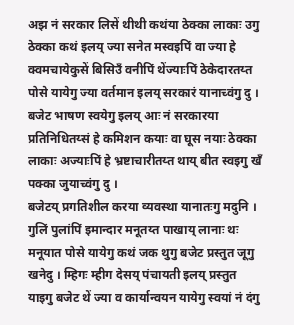अझ नं सरकार लिसें थीथी कथंया ठेक्का लाकाः उगु ठेक्का कथं इलय् ज्या सनेत मस्वइपिं वा ज्या हे क्वमचायेकुसें बिसिउँ वनीपिं थेंज्याःपिं ठेकेदारतय्त पोसे यायेगु ज्या वर्तमान इलय् सरकारं यानाच्वंगु दु । बजेट भाषण स्वयेगु इलय् आः नं सरकारया प्रतिनिधितय्सं हे कमिशन कयाः वा घूस नयाः ठेक्का लाकाः अज्याःपिं हे भ्रष्टाचारीतय्त थाय् बीत स्वइगु खँ पक्का जुयाच्वंगु दु ।
बजेटय् प्रगतिशील करया व्यवस्था यानातःगु मदुनि । गुलिं पुलांपिं इमान्दार मनूतय्त पाखाय् लानाः थः मनूयात पोसे यायेगु कथं जक थुगु बजेट प्रस्तुत जूगु खनेदु । म्हिगः म्हीग देसय् पंचायती इलय् प्रस्तुत याइगु बजेट थें ज्या व कार्यान्वयन यायेगु स्वयां नं दंगु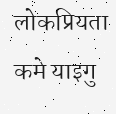लोकप्रियता कमे याइगु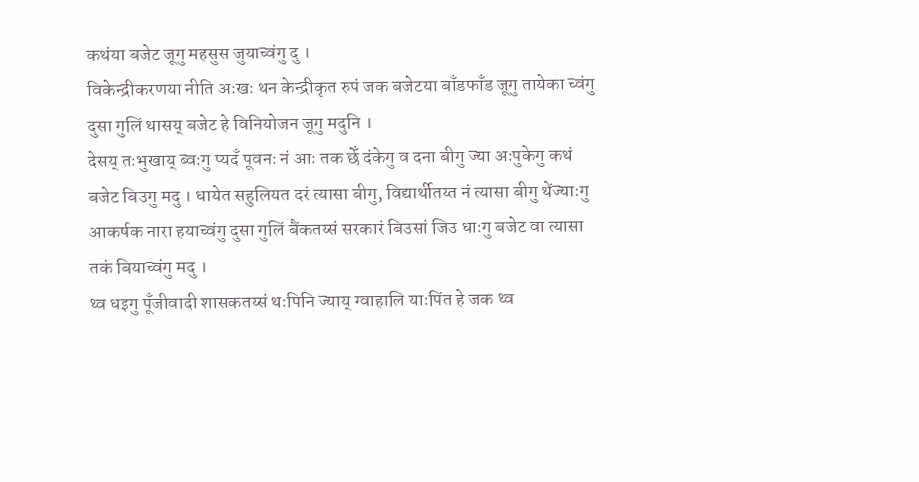कथंया बजेट जूगु महसुस जुयाच्वंगु दु ।
विकेन्द्रीकरणया नीति अःखः थन केन्द्रीकृत रुपं जक बजेटया बाँडफाँड जूगु तायेका च्वंगु दुसा गुलिं थासय् बजेट हे विनियोजन जूगु मदुनि ।
देसय् तःभुखाय् ब्वःगु प्यदँ पूवनः नं आः तक छेँ दंकेगु व दना बीगु ज्या अःपुकेगु कथं बजेट बिउगु मदु । धायेत सहुलियत दरं त्यासा बीगु, विद्यार्थीतय्त नं त्यासा बीगु थेंज्याःगु आकर्षक नारा हयाच्वंगु दुसा गुलिं बैंकतय्सं सरकारं बिउसां जिउ धाःगु बजेट वा त्यासा तकं बियाच्वंगु मदु ।
थ्व धइगु पूँजीवादी शासकतय्सं थःपिनि ज्याय् ग्वाहालि याःपिंत हे जक थ्व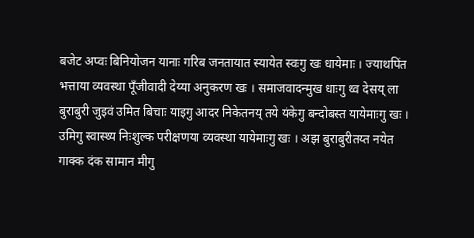बजेट अप्वः बिनियोजन यानाः गरिब जनतायात स्यायेत स्वःगु खः धायेमाः । ज्याथपिंत भत्ताया व्यवस्था पूँजीवादी देय्या अनुकरण खः । समाजवादन्मुख धाःगु थ्व देसय् ला बुराबुरी जुइवं उमित बिचाः याइगु आदर निकेतनय् तये यंकेगु बन्दोबस्त यायेमाःगु खः ।
उमिगु स्वास्थ्य निःशुल्क परीक्षणया व्यवस्था यायेमाःगु खः । अझ बुराबुरीतय्त नयेत गाक्क दंक सामान मीगु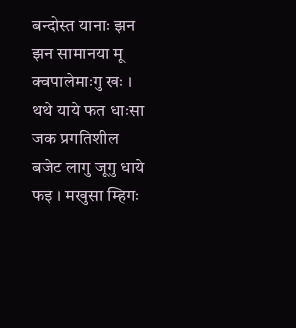बन्दोस्त यानाः झन झन सामानया मू क्वपालेमाःगु खः । थथे याये फत धाःसा जक प्रगतिशील बजेट लागु जूगु धाये फइ । मखुसा म्हिगः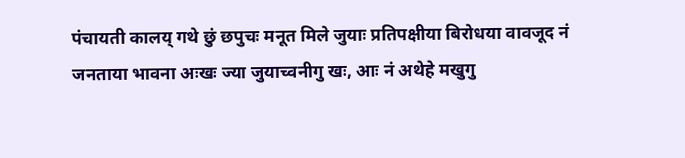पंचायती कालय् गथे छुं छपुचः मनूत मिले जुयाः प्रतिपक्षीया बिरोधया वावजूद नं जनताया भावना अःखः ज्या जुयाच्वनीगु खः, आः नं अथेहे मखुगु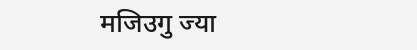मजिउगु ज्या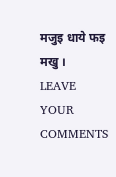मजुइ धाये फइ मखु ।
LEAVE YOUR COMMENTS